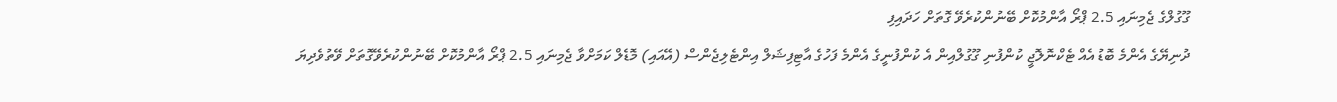ގޫގުލްގެ ޖެމިނައި 2.5 ޕްރޯ އާންމުކޮށް ބޭނުންކުރެވޭ ގޮތަށް ހަދައިފި
ދުނިޔޭގެ އެންމެ ބޮޑު އެއް ޓެކްނޮލޮޖީ ކުންފުނި ގޫގުލްއިން އެ ކުންފުނީގެ އެންމެ ފަހުގެ އާޓިފިޝަލް އިންޓެލިޖެންސް (އޭއައި) މޮޑެލް ކަމަށްވާ ޖެމިނައި 2.5 ޕްރޯ އާންމުކޮށް ބޭނުންކުރެވޭގޮތަށް ވޭތުވެދިޔަ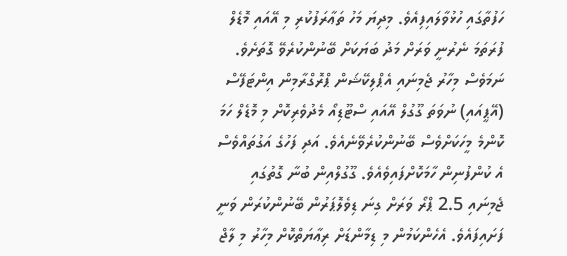ހަފުތާގައި ހުޅުވާލައިފިއެވެ. މިދިޔަ މަހު ތަޢާރަފުކުރި މި އޭއައި މޮޑެލް ފުރަތަމަ ނެރުނީ ވަރަށް މަދު ބަޔަކަށް ބޭނުންކުރެވޭ ގޮތަށެވެ. ނަމަވެސް މިހާރު ޖެމިނައި އެޕްލިކޭޝަން ޕްރޮގްރާމިން އިންޓަފޭސް (އޭޕީއައި) ނުވަތަ ގޫގުލް އޭއައި ސްޓޫޑިއޯ މެދުވެރިކޮށް މި މޮޑެލް ހަމަ ކޮންމެ މީހަކަށްވެސް ބޭނުންކުރެވޭނެއެވެ. އަދި ފަހުގެ އަގުތައްވެސް އެ ކުންފުނިން ހާމަކޮށްފައިވެއެވެ. ގޫގުލްއިން ބުނާ ގޮތުގައި ޖެމިނައި 2.5 ޕްރޯ ވަރަށް ގިނަ ޑިވެލޮޕަރުން ބޭނުންކުރަން ވަނީ ފަށައިފައެވެ. އެހެންކަމުން މި ޑިމާންޑަށް ރިޢާޔަތްކޮށް މިހާރު މި ލާޖް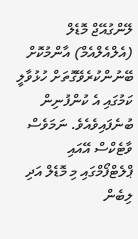ލޭންގުއޭޖް މޮޑެލް (އެލްއެލްއެމް) އާންމުކޮށް ބޭނުންކުރެވޭގޮތަށް ހުޅުވާލީ ކަމުގައި އެ ކުންފުނިން ބުނެފައިވެއެވެ. ނަމަވެސް ވާޓެކްސް އޭއައި ޕްލެޓްފޯމްގައި މި މޮޑެލް އަދި ލިބެން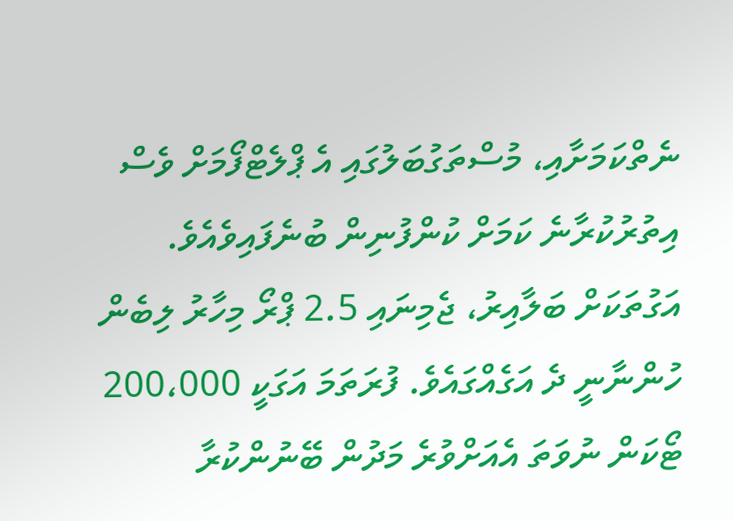ނެތްކަމަށާއި، މުސްތަގުބަލުގައި އެ ޕްލެޓްފޯމަށް ވެސް އިތުރުކުރާނެ ކަމަށް ކުންފުނިން ބުނެފައިވެއެވެ. އަގުތަކަށް ބަލާއިރު، ޖެމިނައި 2.5 ޕްރޯ މިހާރު ލިބެން ހުންނާނީ ދެ އަގެއްގައެވެ. ފުރަތަމަ އަގަކީ 200،000 ޓޯކަން ނުވަތަ އެއަށްވުރެ މަދުން ބޭނުންކުރާ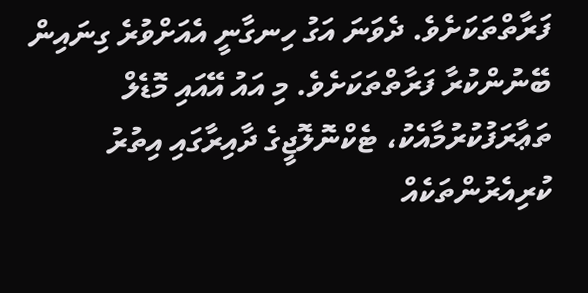ފަރާތްތަކަށެވެ. ދެވަނަ އަގު ހިނގާނީ އެއަށްވުރެ ގިނައިން ބޭނުންކުރާ ފަރާތްތަކަށެވެ. މި އައު އޭއައި މޮޑެލް ތަޢާރަފުކުރުމާއެކު، ޓެކްނޮލޮޖީގެ ދާއިރާގައި އިތުރު ކުރިއެރުންތަކެއް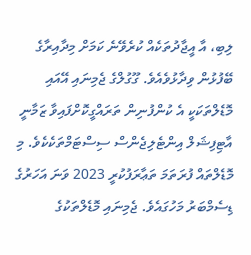ލިބި، އާ އީޖާދުތަކެއް ކުރެވޭނެ ކަމަށް މިދާއިރާގެ ބޭފުޅުން ވިދާޅުވެއެވެ. ގޫގުލްގެ ޖެމިނައި އޭއައި މޮޑެލްތަކަކީ އެ ކުންފުނިން ތަރައްގީކޮށްފައިވާ ޒަމާނީ އާޓިފިޝަލް އިންޓެލިޖެންސް ސިސްޓަމްތަކެކެވެ. މި މޮޑެލްތައް ފުރަތަމަ ތަޢާރަފުކުރީ 2023 ވަނަ އަހަރުގެ ޑިސެމްބަރު މަހުގައެވެ. ޖެމިނައި މޮޑެލްތަކުގެ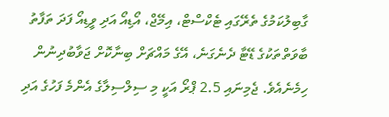ގާބިލުކަމުގެ ތެރޭގައި ޓެކްސްޓް، އިމޭޖް، އޯޑިއޯ އަދި ވީޑިއޯ ފަދަ ތަފާތު ބާވަތްތަކުގެ ޑޭޓާ ދެނެގަނެ، އޭގެ މައްޗަށް ބިނާކޮށް ޖަވާބުދިނުން ހިމެނެއެވެ. ޖެމިނައި 2.5 ޕްރޯ އަކީ މި ސިލްސިލާގެ އެންމެ ފަހުގެ އަދި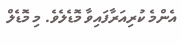އެންމެ ކުރިއަރާފައިވާ މޮޑެލެވެ. މި މޮޑެލް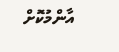އާންމުކޮށް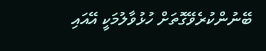ބޭނުންކުރެވޭގޮތަށް ހުޅުވާލުމަކީ އޭއައި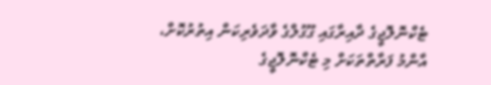ޓެކްނޮލޮޖީގެ ދާއިރާގައި ގޫގުލްގެ ވާދަވެރިކަން އިތުރުކޮށް، އާންމު ފަރާތްތަކަށް މި ޓެކްނޮލޮޖީގެ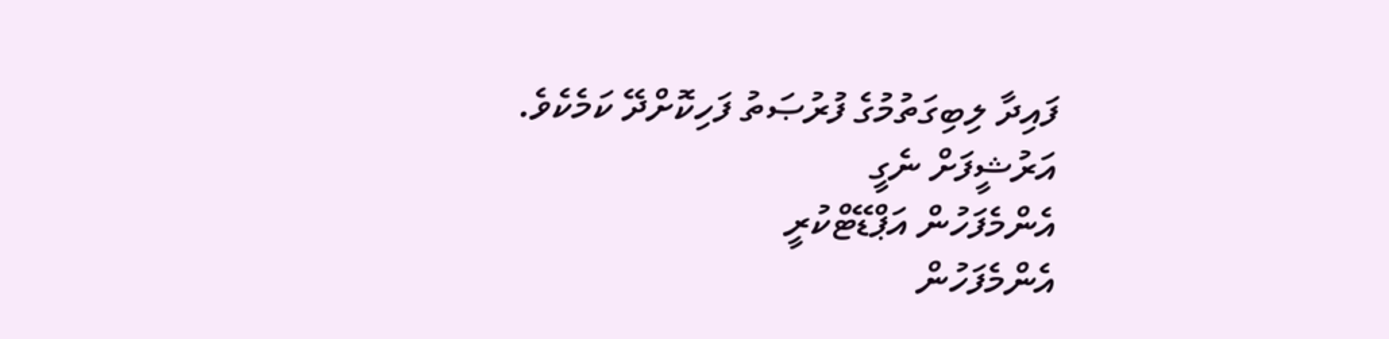ފައިދާ ލިބިގަތުމުގެ ފުރުޞަތު ފަހިކޮށްދޭ ކަމެކެވެ.
އަރުޝީފަށް ނެގީ
އެންމެފަހުން އަޕްޑޭޓްކުރީ
އެންމެފަހުން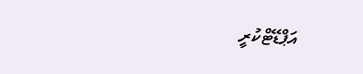އަޕްޑޭޓްކުރީ